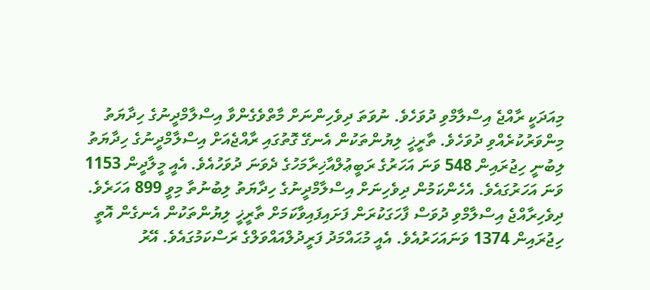މިއަދަކީ ރާއްޖެ އިސްލާމްވި ދުވަހެވެ. ނުވަތަ ދިވެހިންނަށް މާތްވެގެންވާ އިސްލާމްދީނުގެ ހިދާޔަތު މިންވަރުކުރެއްވި ދުވަހެވެ. ތާރީޚީ ލިޔުންތަކުން އެނގޭ ގޮތުގައި ރާއްޖެއަށް އިސްލާމްދީނުގެ ހިދާޔަތު ލިބުނީ ހިޖުރައިން 548 ވަނަ އަހަރުގެ ރަބީޢުލްއާޚިރާމަހުގެ ދެވަނަ ދުވަހުއެވެ. އެއީ މީލާދީން 1153 ވަނަ އަހަރުގައެވެ. އެހެންކަމުން ދިވެހިނަށް އިސްލާމްދީނުގެ ހިދާޔަތު ލިބުނުތާ މިވީ 899 އަހަރެވެ.
ދިވެހިރާއްޖެ އިސްލާމްވި ދުވަސް ފާހަގަކުރަން ފަށައިފައިވާކަމަށް ތާރީޚީ ލިޔުންތަކުން އެނގެން އޮތީ ހިޖުރައިން 1374 ވަނައަހަރުއެވެ. އެއީ މުޙައްމަދު ފަރީދުލްއައްވަލްގެ ރަސްކަމުގައެވެ. އޭރު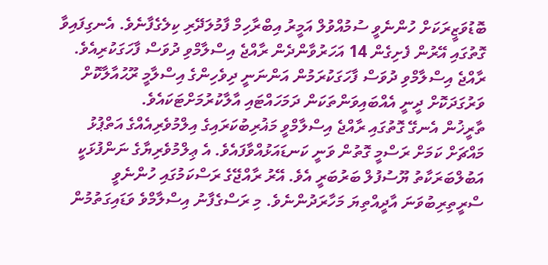ބޮޑުވަޒީރަކަށް ހުންނެވީ ސުމުއްވުލް އަމީރު އިބްރާހިމް ފާމުލަދޭރި ކިލެގެފާނެވެ. އެނގިފައިވާ ގޮތުގައި އޭރުން ފެށިގެން 14 އަހަރުވާންދެން ރާއްޖެ އިސްލާމްވި ދުވަސް ފާހަގަކުރިއެވެ. ރާއްޖެ އިސްލާމްވި ދުވަސް ފާހަގަކުރަމުން އަންނަނީ ދިވެހިންގެ އިސްލާމީ ރޫޙުއާލާކޮށް ވަރުގަދަކޮށް ދީނީ އެއްބައިވަންތަކަން ދަމަހައްޓައި އާލާކުރުމަށްޓަކައެވެ.
ތާރީޚުން އެނގޭ ގޮތުގައި ރާއްޖެ އިސްލާމްވީ މަޣުރިބުކަރައިގެ އިލްމުވެރިއެއްގެ އަތްޕުޅު މައްޗަށް ކަމަށް ރަސްމީ ގޮތުން ވަނީ ކަނޑައަޅުއްވާފައެވެ. އެ ޢިލްމުވެރިޔާގެ ނަންފުޅަކީ އަބުލްބަރަކާތު ޔޫސުފުލް ބަރުބަރީ އެވެ. އޭރު ރާއްޖޭގެ ރަސްކަމުގައި ހުންނެވީ ސްރީތިރިބުވަނަ އާދީއްތިޔަ މަހާރަދުންނެވެ. މި ރަސްގެފާނު އިސްލާމްވެ ވަޑައިގަތުމުން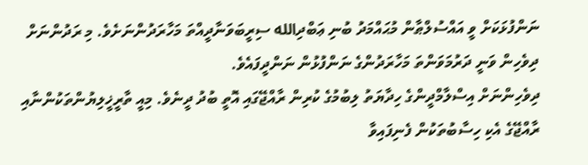ނަންފުޅަކަށް ވީ އައްސުލްޠާން މުޙައްމަދު ބުނި ޢަބްދިالله ސިރީބަވަނާދީއްތަ މަހާރަދުންނަށެވެ. މި ރަދުންނަށް ދިވެހިން ވަނީ ދަރުމަވަންތަ މަހާރަދުންގެ ނަންފުޅުން ނަންދީފައެވެ.
ދިވެހިންނަށް އިސްލާމްދީންގެ ހިދާޔަތު ލިބުމުގެ ކުރިން ރާއްޖޭގައި އޮތީ ބުދު ދީނެވެ. މިއީ ތާރީޚީލިޔުންތަކުންނާއި ރާއްޖޭގެ އެކި ހިސާބުތަކުން ފެނިފައިވާ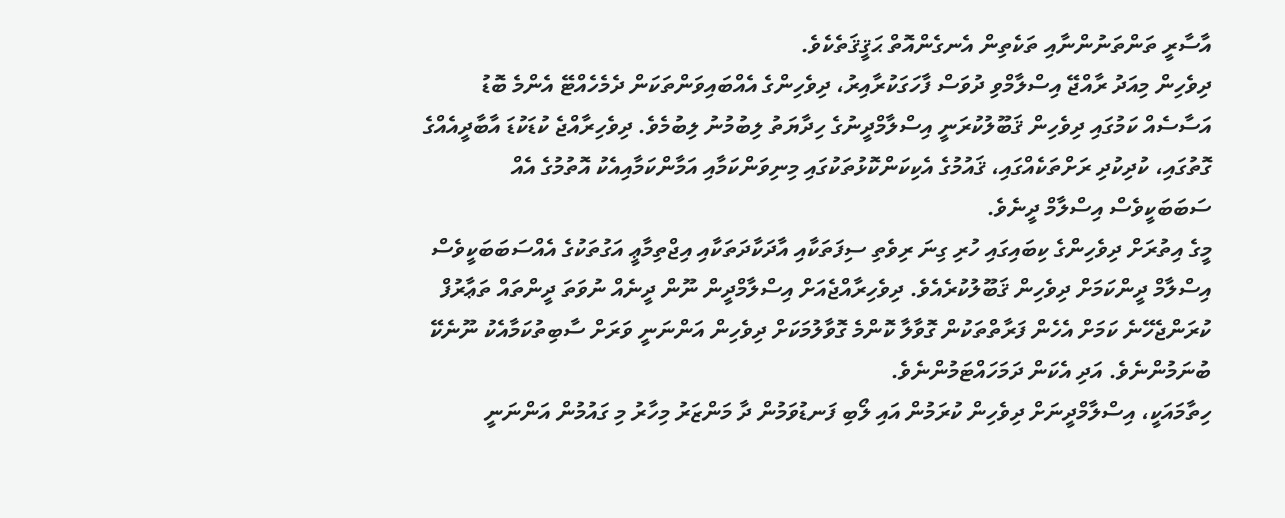އާސާރީ ތަންތަނުންނާއި ތަކެތިން އެނގެންއޮތް ޙަޤީޤަތެކެވެ.
ދިވެހިން މިއަދު ރާއްޖޭ އިސްލާމްވި ދުވަސް ފާހަގަކުރާއިރު، ދިވެހިންގެ އެއްބައިވަންތަކަން ދެމެހެއްޓޭ އެންމެ ބޮޑު އަސާސެއް ކަމުގައި ދިވެހިން ޤަބޫލުކުރަނީ އިސްލާމްދީނުގެ ހިދާޔަތު ލިބުމުނު ލިބުމެވެ. ދިވެހިރާއްޖެ ކުޑަކުޑަ އާބާދީއެއްގެ ގޮތުގައި، ކުދިކުދި ރަށްތަކެއްގައި، ޤައުމުގެ އެކިކަންކޮޅުތަކުގައި މިނިވަންކަމާއި އަމާންކަމާއިއެކު އޮތުމުގެ އެއް ސަބަބަކީވެސް އިސްލާމް ދީނެވެ.
މީގެ އިތުރަށް ދިވެހިންގެ ކިބައިގައި ހުރި ގިނަ ރިވެތި ސިފަތަކާއި އާދަކާދަތަކާއި އިޖްތިމާޢީ އަގުތަކުގެ އެއްސަބަބަކީވެސް އިސްލާމް ދީންކަމަށް ދިވެހިން ޤަބޫލުކުރެއެވެ. ދިވެހިރާއްޖެއަށް އިސްލާމްދީން ނޫން ދީނެއް ނުވަތަ ދީންތައް ތަޢާރުފް ކުރަންޖެހޭނެ ކަމަށް އެހެން ފަރާތްތަކުން ގޮވާލާ ކޮންމެ ގޮވާލުމަކަށް ދިވެހިން އަންނަނީ ވަރަށް ސާބިތުކަމާއެކު ނޫނެކޭ ބުނަމުންނެވެ. އަދި އެކަން ދަމަހައްޓަމުންނެވެ.
ހިތާމައަކީ، އިސްލާމްދީނަށް ދިވެހިން ކުރަމުން އައި ލޯބި ފަނޑުވަމުން ދާ މަންޒަރު މިހާރު މި ގައުމުން އަންނަނީ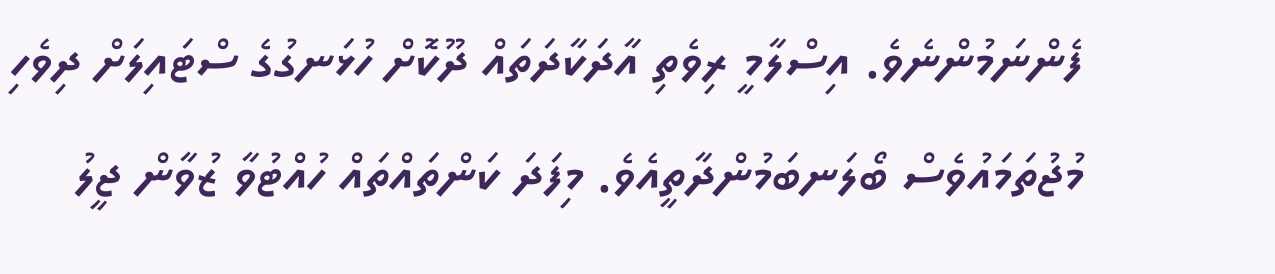ފެންނަމުންނެވެ. އިސްލާމީ ރިވެތި އާދަކާދަތައް ދޫކޮށް ހުޅަނގުގެ ސްޓައިލަށް ދިވެހި މުޖުތަމައުވެސް ބޯލަނބަމުންދާތީއެވެ. މިފަދަ ކަންތައްތައް ހުއްޓުވާ ޒުވާން ޖީލު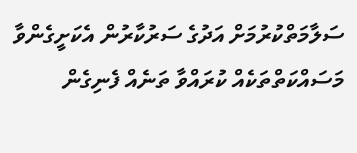ސަލާމަތްކުރުމަށް އަދުގެ ސަރުކާރުން އެކަށީގެންވާ މަސައްކަތްތަކެއް ކުރައްވާ ތަނެއް ފެނިގެން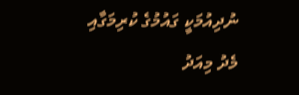ނުދިއުމަކީ ގައުމުގެ ކުރިމަގާއި މެދު މިއަދު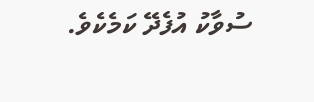ސުވާކު އުފެދޭ ކަމެކެވެ.